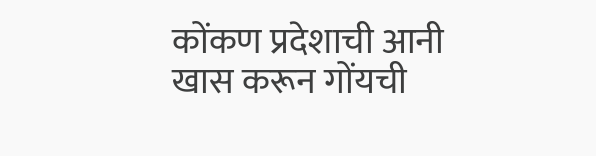कोंकण प्रदेशाची आनी खास करून गोंयची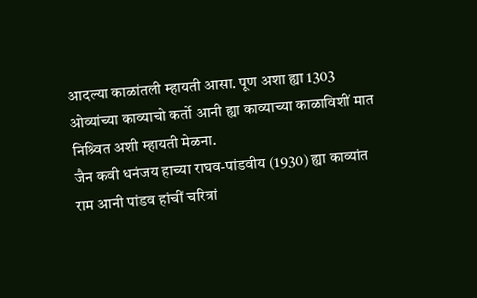आदल्या काळांतली म्हायती आसा. पूण अशा ह्या 1303 ओव्यांच्या काव्याचो कर्तो आनी ह्या काव्याच्या काळाविशीं मात निश्र्वित अशी म्हायती मेळना.
जैन कवी धनंजय हाच्या राघव-पांडवीय (1930) ह्या काव्यांत राम आनी पांडव हांचीं चरित्रां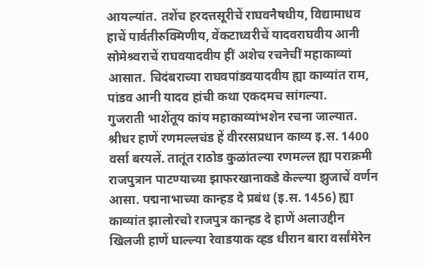आयल्यांत. तशेंच हरदत्तसूरीचें राघवनैषधीय, विद्यामाधव हाचें पार्वतीरुक्मिणीय, वेंकटाध्वरीचें यादवराघवीय आनी सोमेश्र्वराचें राघवयादवीय हीं अशेच रचनेचीं महाकाव्यां आसात. चिदंबराच्या राघवपांडवयादवीय ह्या काव्यांत राम, पांडव आनी यादव हांची कथा एकदमच सांगल्या.
गुजराती भाशेंतूय कांय महाकाव्यांभशेन रचना जाल्यात. श्रीधर हाणें रणमल्लचंड हें वीररसप्रधान काव्य इ.स. 1400 वर्सा बरयलें. तातूंत राठोड कुळांतल्या रणमल्ल ह्या पराक्रमी राजपुत्रान पाटण्याच्या झाफरखानाकडे केल्ल्या झुजाचें वर्णन आसा. पद्मनाभाच्या कान्हड दे प्रबंध (इ.स. 1456) ह्या काव्यांत झालोरचो राजपुत्र कान्हड दे हाणें अलाउद्दीन खिलजी हाणें घाल्ल्या रेवाडयाक व्हड धीरान बारा वर्सांमेरेन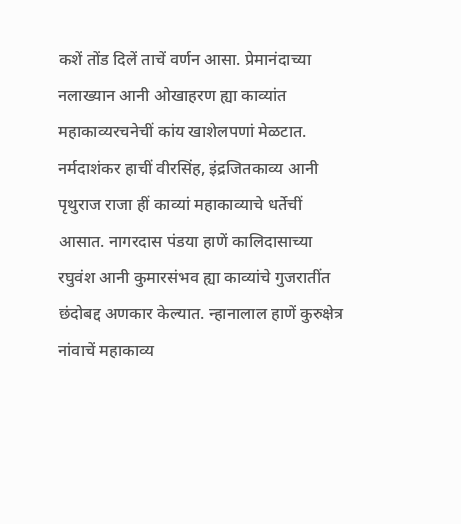कशें तोंड दिलें ताचें वर्णन आसा. प्रेमानंदाच्या नलाख्यान आनी ओखाहरण ह्या काव्यांत महाकाव्यरचनेचीं कांय खाशेलपणां मेळटात. नर्मदाशंकर हाचीं वीरसिंह, इंद्रजितकाव्य आनी पृथुराज राजा हीं काव्यां महाकाव्याचे धर्तेचीं आसात. नागरदास पंडया हाणें कालिदासाच्या रघुवंश आनी कुमारसंभव ह्या काव्यांचे गुजरातींत छंदोबद्द अणकार केल्यात. न्हानालाल हाणें कुरुक्षेत्र नांवाचें महाकाव्य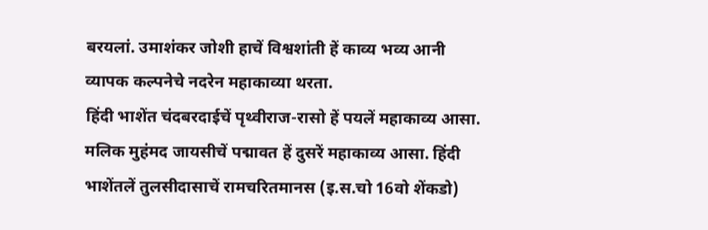बरयलां. उमाशंकर जोशी हाचें विश्वशांती हें काव्य भव्य आनी व्यापक कल्पनेचे नदरेन महाकाव्या थरता.
हिंदी भाशेंत चंदबरदाईचें पृथ्वीराज-रासो हें पयलें महाकाव्य आसा. मलिक मुहंमद जायसीचें पद्मावत हें दुसरें महाकाव्य आसा. हिंदी भाशेंतलें तुलसीदासाचें रामचरितमानस (इ.स.चो 16वो शेंकडो)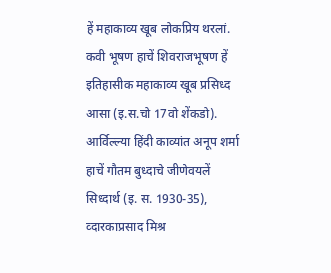हें महाकाव्य खूब लोकप्रिय थरलां. कवी भूषण हाचें शिवराजभूषण हें इतिहासीक महाकाव्य खूब प्रसिध्द आसा (इ.स.चो 17वो शेंकडो). आर्विल्ल्या हिंदी काव्यांत अनूप शर्मा हाचें गौतम बुध्दाचे जीणेवयलें सिध्दार्थ (इ. स. 1930-35), व्दारकाप्रसाद मिश्र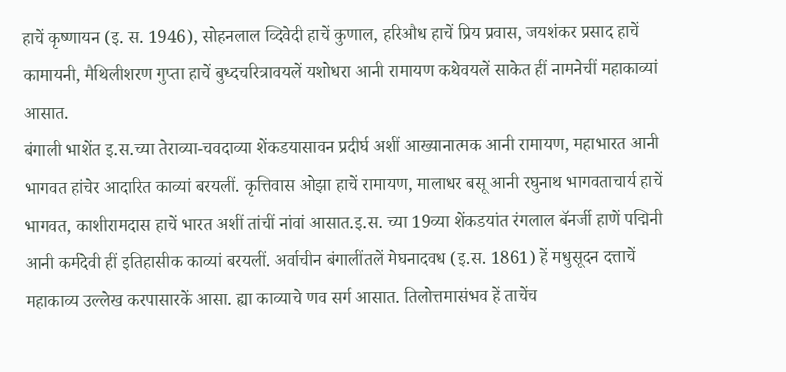हाचें कृष्णायन (इ. स. 1946), सोहनलाल व्दिवेदी हाचें कुणाल, हरिऔध हाचें प्रिय प्रवास, जयशंकर प्रसाद हाचें कामायनी, मैथिलीशरण गुप्ता हाचें बुध्दचरित्रावयलें यशोधरा आनी रामायण कथेवयलें साकेत हीं नामनेचीं महाकाव्यां आसात.
बंगाली भाशेंत इ.स.च्या तेराव्या-चवदाव्या शेंकडयासावन प्रदीर्घ अशीं आख्यानात्मक आनी रामायण, महाभारत आनी भागवत हांचेर आदारित काव्यां बरयलीं. कृत्तिवास ओझा हाचें रामायण, मालाधर बसू आनी रघुनाथ भागवताचार्य हाचें भागवत, काशीरामदास हाचें भारत अशीं तांचीं नांवां आसात.इ.स. च्या 19व्या शेंकडयांत रंगलाल बॅनर्जी हाणें पद्मिनी आनी कर्मदेवी हीं इतिहासीक काव्यां बरयलीं. अर्वाचीन बंगालींतलें मेघनादवध (इ.स. 1861) हें मधुसूदन दत्ताचें महाकाव्य उल्लेख करपासारकें आसा. ह्या काव्याचे णव सर्ग आसात. तिलोत्तमासंभव हें ताचेंच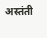अस्तंती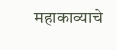महाकाव्याचे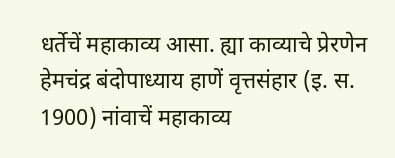धर्तेचें महाकाव्य आसा. ह्या काव्याचे प्रेरणेन हेमचंद्र बंदोपाध्याय हाणें वृत्तसंहार (इ. स. 1900) नांवाचें महाकाव्य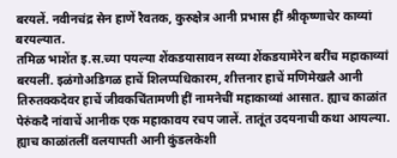बरयलें. नवीनचंद्र सेन हाणें रैवतक, कुरुक्षेत्र आनी प्रभास हीं श्रीकृष्णाचेर काव्यां बरयल्यात.
तमिळ भाशेंत इ.स.च्या पयल्या शेंकडयासावन सव्या शेंकडयामेरेन बरींच महाकाव्यां बरयलीं. इळंगोअडिगळ हाचें शिलप्पधिकारम, शीत्तनार हाचें मणिमेखलै आनी तिरुतक्कदेवर हाचें जीवकचिंतामणी हीं नामनेचीं महाकाव्यां आसात. ह्याच काळांत पेरुंकदै नांवाचें आनीक एक महाकावय रचप जालें. तातूंत उदयनाची कथा आयल्या. ह्याच काळांतलीं वलयापती आनी कुंडलकेशी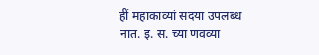हीं महाकाव्यां सदया उपलब्ध नात. इ. स. च्या णवव्या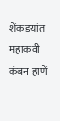शेंकडयांत महाकवी कंबन हाणें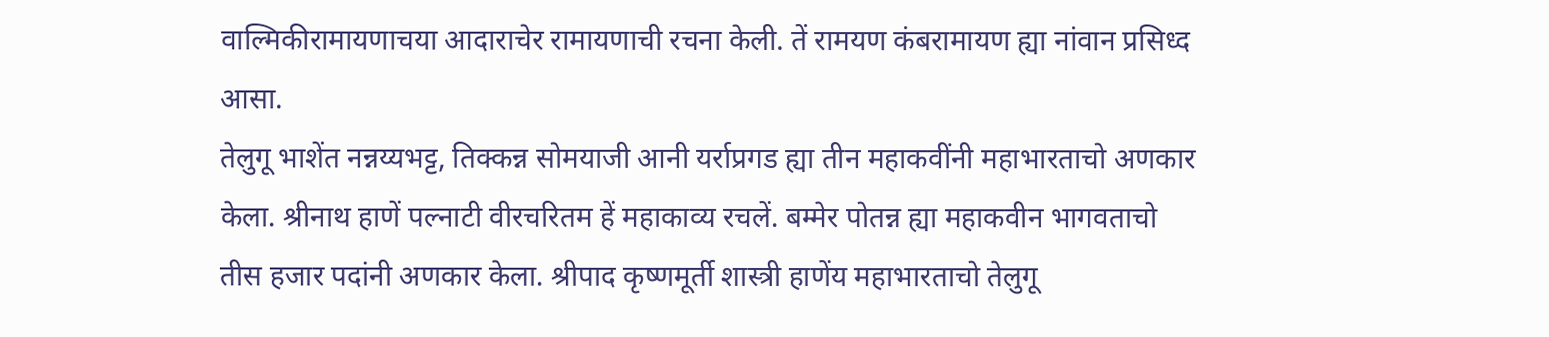वाल्मिकीरामायणाचया आदाराचेर रामायणाची रचना केली. तें रामयण कंबरामायण ह्या नांवान प्रसिध्द आसा.
तेलुगू भाशेंत नन्नय्यभट्ट, तिक्कन्न सोमयाजी आनी यर्राप्रगड ह्या तीन महाकवींनी महाभारताचो अणकार केला. श्रीनाथ हाणें पल्नाटी वीरचरितम हें महाकाव्य रचलें. बम्मेर पोतन्न ह्या महाकवीन भागवताचो तीस हजार पदांनी अणकार केला. श्रीपाद कृष्णमूर्ती शास्त्री हाणेंय महाभारताचो तेलुगू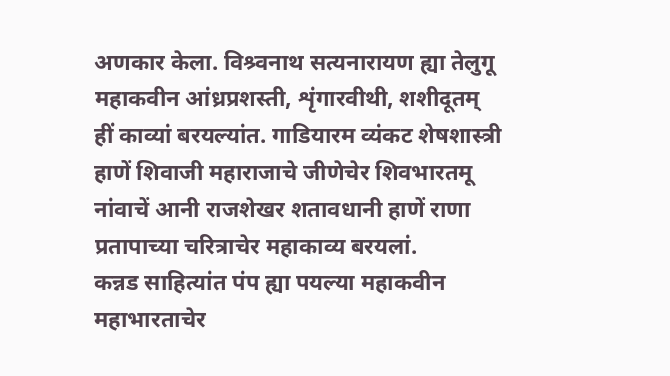अणकार केला. विश्र्वनाथ सत्यनारायण ह्या तेलुगू महाकवीन आंध्रप्रशस्ती, शृंगारवीथी, शशीदूतम् हीं काव्यां बरयल्यांत. गाडियारम व्यंकट शेषशास्त्री हाणें शिवाजी महाराजाचे जीणेचेर शिवभारतमू नांवाचें आनी राजशेखर शतावधानी हाणें राणा प्रतापाच्या चरित्राचेर महाकाव्य बरयलां.
कन्नड साहित्यांत पंप ह्या पयल्या महाकवीन महाभारताचेर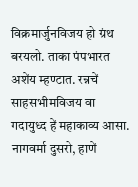विक्रमार्जुनविजय हो ग्रंथ बरयलो. ताका पंपभारत अशेंय म्हण्टात. रन्नचें साहसभीमविजय वा गदायुध्द हें महाकाव्य आसा. नागवर्मा दुसरो, हाणें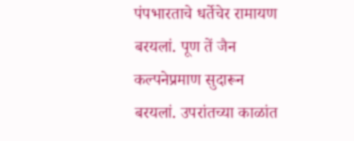पंपभारताचे धर्तेचेर रामायण बरयलां. पूण तें जैन कल्पनेप्रमाण सुदारून बरयलां. उपरांतच्या काळांत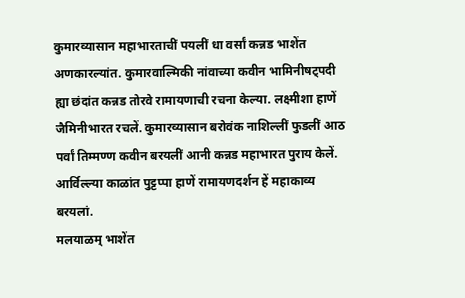कुमारव्यासान महाभारताचीं पयलीं धा वर्सां कन्नड भाशेंत अणकारल्यांत. कुमारवाल्मिकी नांवाच्या कवीन भामिनीषट्पदी ह्या छंदांत कन्नड तोरवे रामायणाची रचना केल्या. लक्ष्मीशा हाणें जैमिनीभारत रचलें. कुमारव्यासान बरोवंक नाशिल्लीं फुडलीं आठ पर्वां तिम्मण्ण कवीन बरयलीं आनी कन्नड महाभारत पुराय केलें. आर्विल्ल्या काळांत पुट्टप्पा हाणें रामायणदर्शन हें महाकाव्य बरयलां.
मलयाळम् भाशेंत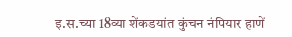इ.स.च्या 18व्या शेंकडयांत कुंचन नंपियार हाणें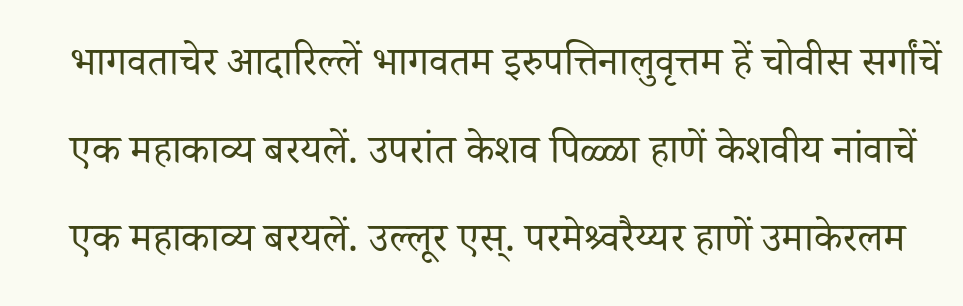भागवताचेर आदारिल्लें भागवतम इरुपत्तिनालुवृत्तम हें चोवीस सर्गांचें एक महाकाव्य बरयलें. उपरांत केशव पिळ्ळा हाणें केशवीय नांवाचें एक महाकाव्य बरयलें. उल्लूर एस्. परमेश्र्वरैय्यर हाणें उमाकेरलम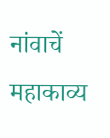नांवाचें महाकाव्य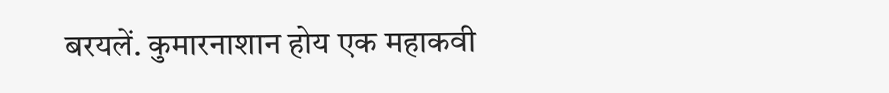बरयलें. कुमारनाशान होय एक महाकवी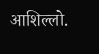आशिल्लो.